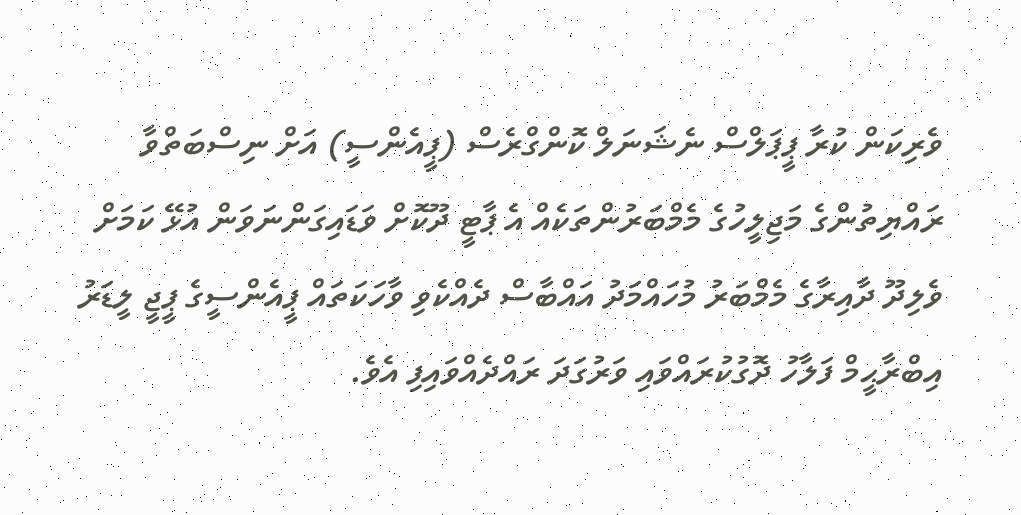ވެރިކަން ކުރާ ޕީޕަލްސް ނެޝަނަލް ކޮންގްރެސް (ޕީއެންސީ) އަށް ނިސްބަތްވާ ރައްޔިތުންގެ މަޖިލީހުގެ މެމްބަރުންތަކެއް އެ ޕާޓީ ދޫކޮށް ވަޑައިގަންނަވަން އުޅޭ ކަމަށް ވެލިދޫ ދާއިރާގެ މެމްބަރު މުހައްމަދު އައްބާސް ދެއްކެވި ވާހަކަތައް ޕީއެންސީގެ ޕީޖީ ލީޑަރު އިބްރާޙީމް ފަލާހު ދޮގުކުރައްވައި ވަރުގަދަ ރައްދެއްވައިފި އެވެ.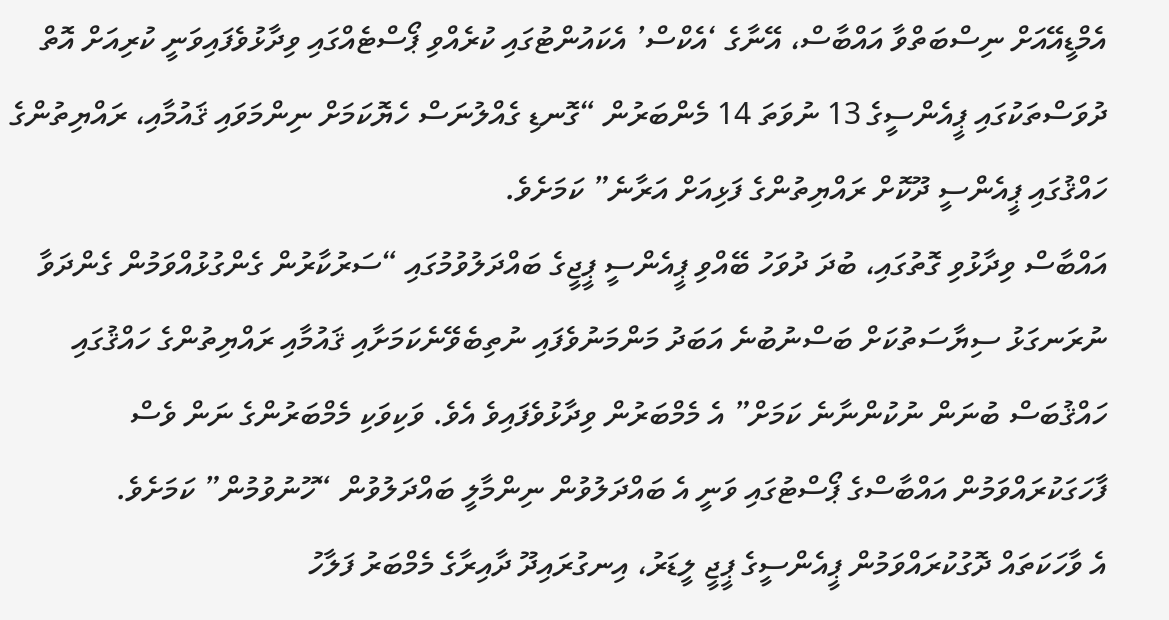އެމްޑީއޭއަށް ނިސްބަތްވާ އައްބާސް، އޭނާގެ ‘އެކްސް’ އެކައުންޓުގައި ކުރެއްވި ޕޯސްޓެއްގައި ވިދާޅުވެފައިވަނީ ކުރިއަށް އޮތް ދުވަސްތަކުގައި ޕީއެންސީގެ 13 ނުވަތަ 14 މެންބަރުން “ގޮނޑި ގެއްލުނަސް ހެޔޮކަމަށް ނިންމަވައި ޤައުމާއި، ރައްޔިތުންގެ ހައްޤުގައި ޕީއެންސީ ދޫކޮށް ރައްޔިތުންގެ ފަޅިއަށް އަރާނެ” ކަމަށެވެ.
އައްބާސް ވިދާޅުވި ގޮތުގައި، ބުދަ ދުވަހު ބޭއްވި ޕީއެންސީ ޕީޖީގެ ބައްދަލުވުމުގައި “ސަރުކާރުން ގެންގުޅުއްވަމުން ގެންދަވާ ނުރަނގަޅު ސިޔާސަތުކަށް ބަސްނުބުނެ އަބަދު މަންމަނުވެފައި ނުތިބެވޭނެކަމަށާއި ޤައުމާއި ރައްޔިތުންގެ ހައްޤުގައި ހައްޤުބަސް ބުނަން ނުކުންނާނެ ކަމަށް” އެ މެމްބަރުން ވިދާޅުވެފައިވެ އެވެ. ވަކިވަކި މެމްބަރުންގެ ނަން ވެސް ފާހަގަކުރައްވަމުން އައްބާސްގެ ޕޯސްޓުގައި ވަނީ އެ ބައްދަލުވުން ނިންމާލީ ބައްދަލުވުން “ހޫނުވުމުން” ކަމަށެވެ.
އެ ވާހަކަތައް ދޮގުކުރައްވަމުން ޕީއެންސީގެ ޕީޖީ ލީޑަރު، އިނގުރައިދޫ ދާއިރާގެ މެމްބަރު ފަލާހު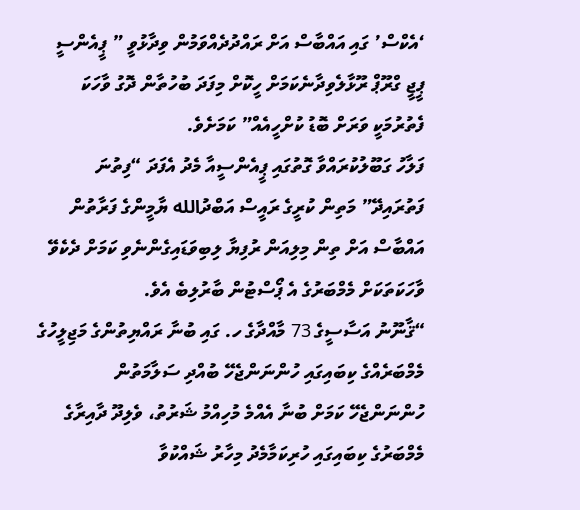‘އެކްސް’ ގައި އައްބާސް އަށް ރައްދުދެއްވަމުން ވިދާޅުވީ ” ޕީއެންސީ ޕީޖީ ގްރޫޕް ރޫޅާލެވިދާނެކަމަށް ހީކޮށް މިފަދަ ބުހުތާން ދޮގު ވާހަކަ ފެތުރުމަކީ ވަރަށް ބޮޑު ކުށްހީއެއް” ކަމަށެވެ.
ފަލާހު ގަބޫލުކުރައްވާ ގޮތުގައި ޕީއެންސީއާ މެދު އެފަދަ “ފިތުނަ ފަތުރައިދޭ” މަތިން ކުރީގެ ރައީސް އަބްދުالله ޔާމީންގެ ފަރާތުން އައްބާސް އަށް ތިން މިލިއަން ރުފިޔާ ލިބިވަޑައިގެންނެވި ކަމަށް ދެކެވޭ ވާހަކަތަކަށް މެމްބަރުގެ އެ ޕޯސްޓުން ބާރުލިބެ އެވެ.
“ޤާނޫނު އަސާސީގެ 73 މާއްދާގެ ހ. ގައި ބުނާ ރައްޔިތުންގެ މަޖިލީހުގެ މެމްބަރެއްގެ ކިބައިގައި ހުންނަންޖެހޭ ބުއްދި ސަލާމަތުން ހުންނަންޖެހޭ ކަމަށް ބުނާ އެއްމެ މުހިއްމު ޝަރުތު، ވެލިދޫ ދާއިރާގެ މެމްބަރުގެ ކިބައިގައި ހުރިކަމާމެދު މިހާރު ޝައްކުވާ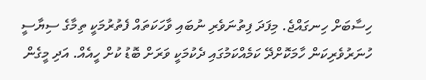ހިސާބަށް ހިނގައްޖެ. މިފަދަ ފިތުނަވެރި ނުބައި ވާހަކަތައް ފެތުރުމަކީ ތިމާގެ ސިޔާސީ ހުނަރުވެރިކަން ހާމަކޮށްދޭ ކަމެއްކަމުގައި ދެކުމަކީ ވަރަށް ބޮޑު ކުށް ހީއެއް. އަދި މީގެން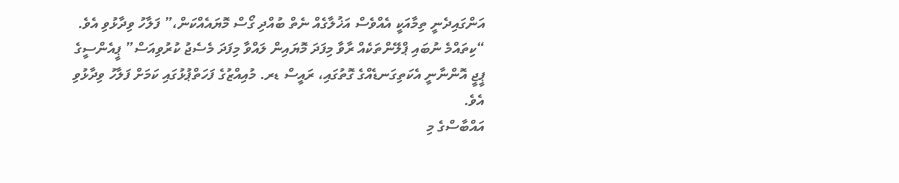އަންގައިދެނީ ތިމާއަކީ އެއްވެސް އަޚުލާގެއް ނެތް ބުއްދި ގޯސް މޮޔައެއްކަން،” ފަލާހު ވިދާޅުވި އެވެ.
“ކިތައްމެ ނުބައި ޕްލޭންތަކެއް ރާވާ މިފަދަ މޮޔައިން ލައްވާ މިފަދަ މެސެޖު ކުރުވިއަސް” ޕީއެންސީގެ ޕީޖީ އޮންނާނީ އެކަތިގަނޑެއްގެ ގޮތުގައި، ރައީސް ޑރ. މުއިއްޒުގެ ފަހަތްޕުޅުގައި ކަމަށް ފަލާހު ވިދާޅުވި އެވެ.
އައްބާސްގެ މި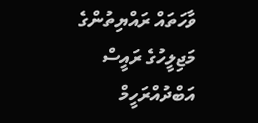ވާހަތައް ރައްޔިތުންގެ މަޖިލީހުގެ ރައީސް އަބްދުއްރަހީމް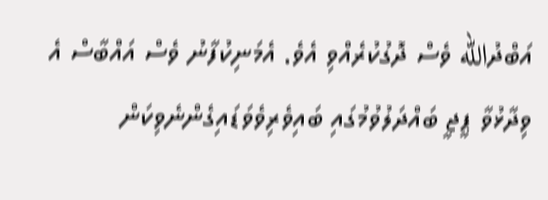އަބްދުالله ވެސް ދޮގުކުރެއްވި އެވެ. އެމަނިކުފާނު ވެސް އައްބާސް އެ ވިދާޅުވާ ޕީޖީ ބައްދަލުވުމުގައި ބައިވެރިވެވަޑައިގެންނެވިކަން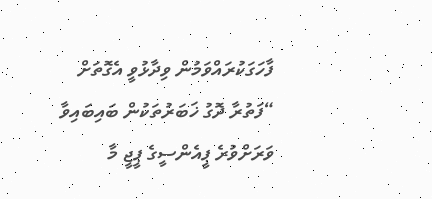ފާހަގަކުރައްވަމުން ވިދާޅުވީ އެގޮތަށް “ފަތުރާ ދޮގު ޚަބަރުތަކުން ބައިބައިވާ ވަރަށްވުރެ ޕީއެންސީގެ ޕީޖީ މާ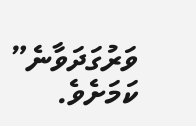ވަރުގަދަވާނެ” ކަމަށެވެ.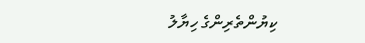ކިޔުންތެރިންގެ ހިޔާލު